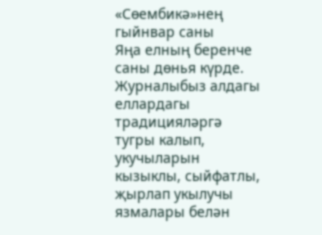«Сөембикә»нең гыйнвар саны
Яңа елның беренче саны дөнья күрде. Журналыбыз алдагы еллардагы традицияләргә тугры калып, укучыларын кызыклы, сыйфатлы, җырлап укылучы язмалары белән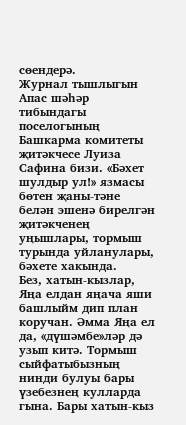сөендерә.
Журнал тышлыгын Апас шәһәр тибындагы поселогының Башкарма комитеты җитәкчесе Луиза Сафина бизи. «Бәхет шулдыр ул!» язмасы бөтен җаны-тәне белән эшенә бирелгән җитәкченең уңышлары, тормыш турында уйланулары, бәхете хакында.
Без, хатын-кызлар, Яңа елдан яңача яши башлыйм дип план коручан. Әмма Яңа ел да, «дүшәмбе»ләр дә узып китә. Тормыш сыйфатыбызның нинди булуы бары үзебезнең кулларда гына. Бары хатын-кыз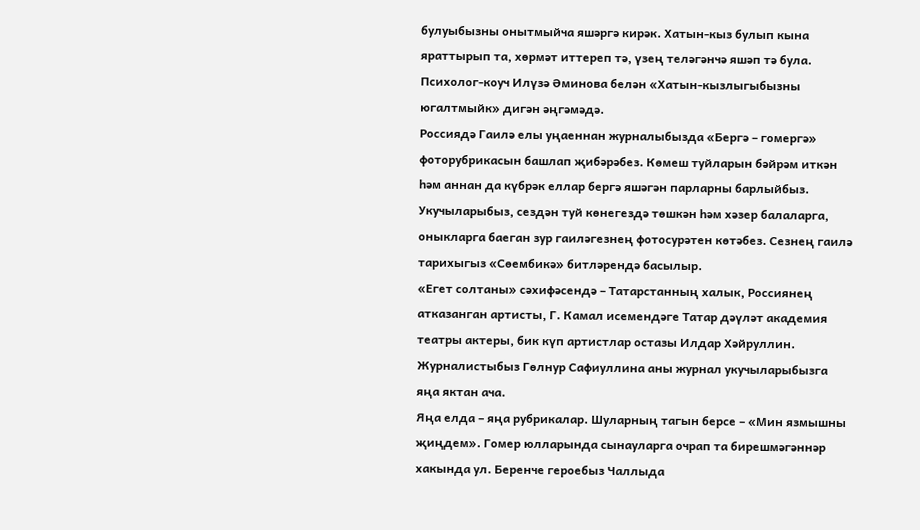булуыбызны онытмыйча яшәргә кирәк. Хатын-кыз булып кына яраттырып та, хөрмәт иттереп тә, үзең теләгәнчә яшәп тә була. Психолог-коуч Илүзә Әминова белән «Хатын-кызлыгыбызны югалтмыйк» дигән әңгәмәдә.
Россиядә Гаилә елы уңаеннан журналыбызда «Бергә – гомергә» фоторубрикасын башлап җибәрәбез. Көмеш туйларын бәйрәм иткән һәм аннан да күбрәк еллар бергә яшәгән парларны барлыйбыз. Укучыларыбыз, сездән туй көнегездә төшкән һәм хәзер балаларга, оныкларга баеган зур гаиләгезнең фотосурәтен көтәбез. Сезнең гаилә тарихыгыз «Сөембикә» битләрендә басылыр.
«Егет солтаны» сәхифәсендә – Татарстанның халык, Россиянең атказанган артисты, Г. Камал исемендәге Татар дәүләт академия театры актеры, бик күп артистлар остазы Илдар Хәйруллин. Журналистыбыз Гөлнур Сафиуллина аны журнал укучыларыбызга яңа яктан ача.
Яңа елда – яңа рубрикалар. Шуларның тагын берсе – «Мин язмышны җиңдем». Гомер юлларында сынауларга очрап та бирешмәгәннәр хакында ул. Беренче героебыз Чаллыда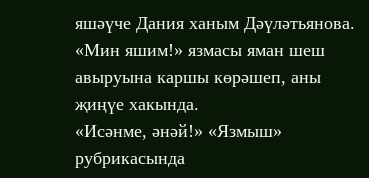яшәүче Дания ханым Дәүләтьянова. «Мин яшим!» язмасы яман шеш авыруына каршы көрәшеп, аны җиңүе хакында.
«Исәнме, әнәй!» «Язмыш» рубрикасында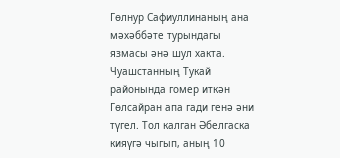Гөлнур Сафиуллинаның ана мәхәббәте турындагы язмасы әнә шул хакта. Чуашстанның Тукай районында гомер иткән Гөлсайран апа гади генә әни түгел. Тол калган Әбелгаска кияүгә чыгып, аның 10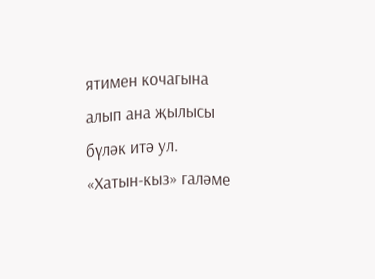ятимен кочагына алып ана җылысы бүләк итә ул.
«Хатын-кыз» галәме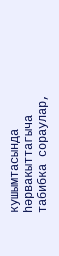кушымтасында һәрвакыттагыча табибка сораулар,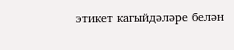этикет кагыйдәләре белән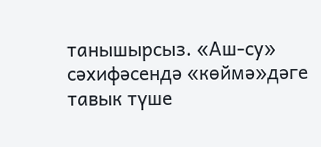танышырсыз. «Аш-су» сәхифәсендә «көймә»дәге тавык түше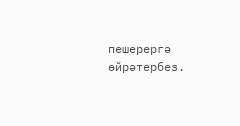пешерергә өйрәтербез.